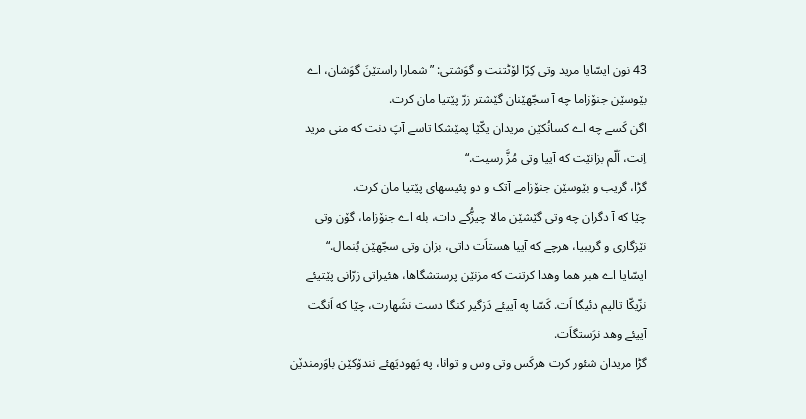43 نون ایسّایا مرید وتی کِرّا لۆٹتنت و گوَشتی: ”شمارا راستێنَ گوَشان، اے بێوسێن جنۆزاما چه آ سجّهێنان گێشتر زرّ پێتیا مان کرت.
اگن کَسے چه اے کسانُکێن مریدان یکّێا پمێشکا تاسے آپَ دنت که منی مرید اِنت، اَلّم بزانێت که آییا وتی مُزَّ رسیت.“
گڑا، گریب و بێوسێن جنۆزامے آتک و دو پئیسهای پێتیا مان کرت.
چێا که آ دگران چه وتی گێشێن مالا چیزُّکے دات، بله اے جنۆزاما، گۆن وتی نێزگاری و گریبیا، هرچے که آییا هستاَت داتی، بزان وتی سجّهێن بُنمال.“
ایسّایا اے هبر هما وهدا کرتنت که مزنێن پرستشگاها، هئیراتی زرّانی پێتیئے نزّیکّا تالیم دئیگا اَت. کَسّا په آییئے دَزگیر کنگا دست نشَهارت، چێا که اَنگت آییئے وهد نرَستگاَت.
گڑا مریدان شئور کرت هرکَس وتی وس و توانا، په یَهودیَهئے نندۆکێن باوَرمندێن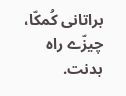براتانی کُمکّا، چیزّے راه بدنت.